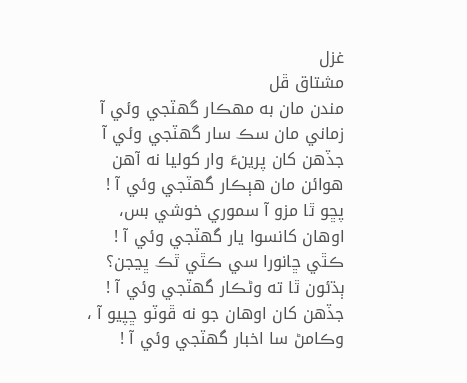غزل
مشتاق ڦل
مندن مان به مهڪار گھٽجي وئي آ
زماني مان سڪ سار گھٽجي وئي آ
جڏهن کان پرينءَ وار کوليا نه آهن
هوائن مان هٻڪار گھٽجي وئي آ !
پڇو ٿا مزو آ سموري خوشي بس،
اوهان کانسوا يار گھٽجي وئي آ !
ڪٿي ڇانورا سي ڪٿي ٿڪ ڀڃجن؟
ٻڌئون ٿا ته وڻڪار گھٽجي وئي آ !
جڏهن کان اوهان جو نه ڦوٽو ڇپيو آ ،
وڪامڻ سا اخبار گھٽجي وئي آ !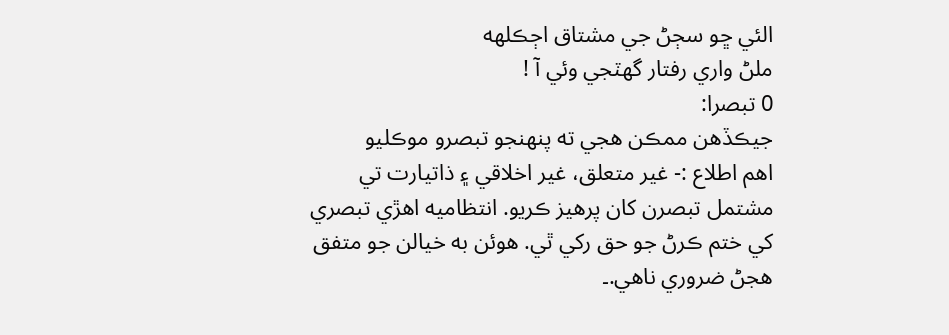الئي ڇو سڄڻ جي مشتاق اڄڪلهه
ملڻ واري رفتار گھٽجي وئي آ !
0 تبصرا:
جيڪڏهن ممڪن هجي ته پنهنجو تبصرو موڪليو
اهم اطلاع :- غير متعلق، غير اخلاقي ۽ ذاتيارت تي مشتمل تبصرن کان پرهيز ڪريو. انتظاميه اهڙي تبصري کي ختم ڪرڻ جو حق رکي ٿي. هوئن به خيالن جو متفق هجڻ ضروري ناهي.۔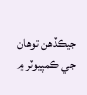جيڪڏهن توهان جي ڪمپيوٽر ۾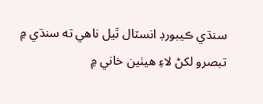سنڌي ڪيبورڊ انسٽال ٿيل ناهي ته سنڌي ۾ تبصرو لکڻ لاءِ هيٺين خاني ۾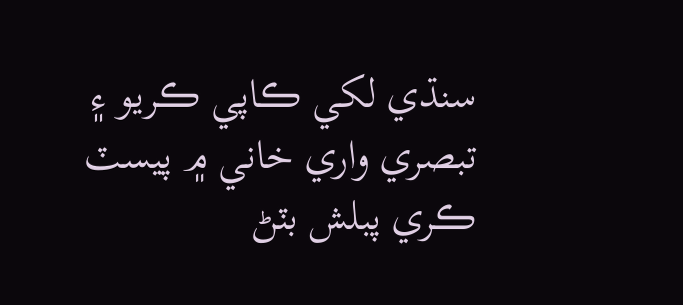سنڌي لکي ڪاپي ڪريو ۽ تبصري واري خاني ۾ پيسٽ ڪري پبلش بٽڻ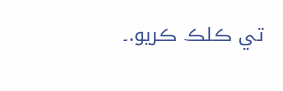تي ڪلڪ ڪريو.۔